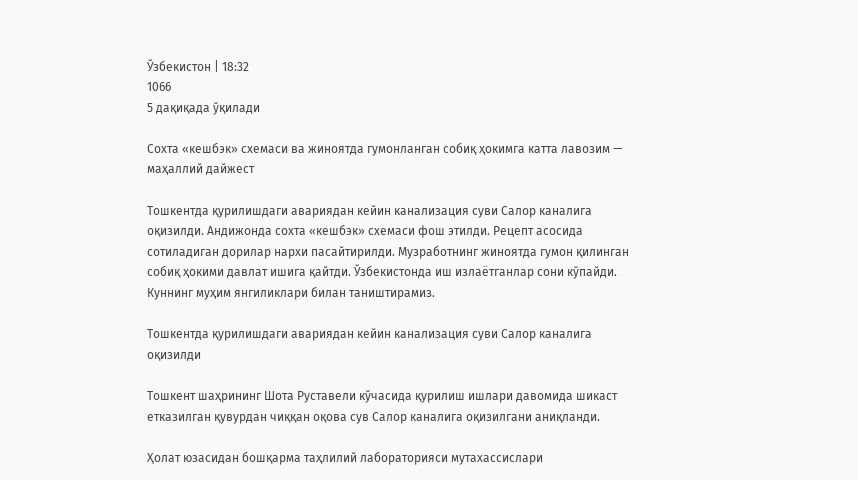Ўзбекистон | 18:32
1066
5 дақиқада ўқилади

Сохта «кешбэк» схемаси ва жиноятда гумонланган собиқ ҳокимга катта лавозим — маҳаллий дайжест

Тошкентда қурилишдаги авариядан кейин канализация суви Салор каналига оқизилди. Андижонда сохта «кешбэк» схемаси фош этилди. Рецепт асосида сотиладиган дорилар нархи пасайтирилди. Музработнинг жиноятда гумон қилинган собиқ ҳокими давлат ишига қайтди. Ўзбекистонда иш излаётганлар сони кўпайди. Куннинг муҳим янгиликлари билан таништирамиз.

Тошкентда қурилишдаги авариядан кейин канализация суви Салор каналига оқизилди

Тошкент шаҳрининг Шота Руставели кўчасида қурилиш ишлари давомида шикаст етказилган қувурдан чиққан оқова сув Салор каналига оқизилгани аниқланди.

Ҳолат юзасидан бошқарма таҳлилий лабораторияси мутахассислари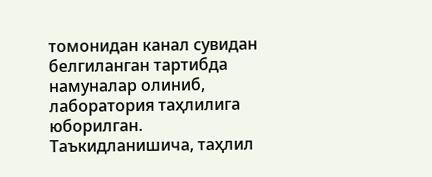томонидан канал сувидан белгиланган тартибда намуналар олиниб, лаборатория таҳлилига юборилган. Таъкидланишича, таҳлил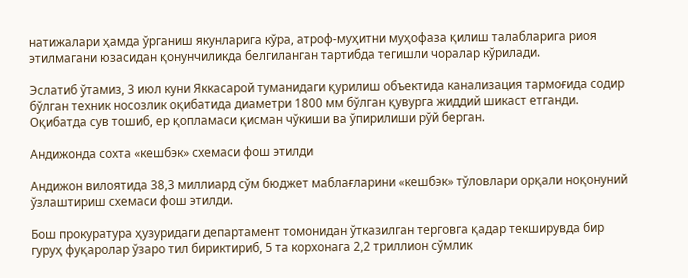натижалари ҳамда ўрганиш якунларига кўра, атроф-муҳитни муҳофаза қилиш талабларига риоя этилмагани юзасидан қонунчиликда белгиланган тартибда тегишли чоралар кўрилади.

Эслатиб ўтамиз, 3 июл куни Яккасарой туманидаги қурилиш объектида канализация тармоғида содир бўлган техник носозлик оқибатида диаметри 1800 мм бўлган қувурга жиддий шикаст етганди. Оқибатда сув тошиб, ер қопламаси қисман чўкиши ва ўпирилиши рўй берган.

Андижонда сохта «кешбэк» схемаси фош этилди

Андижон вилоятида 38,3 миллиард сўм бюджет маблағларини «кешбэк» тўловлари орқали ноқонуний ўзлаштириш схемаси фош этилди.

Бош прокуратура ҳузуридаги департамент томонидан ўтказилган терговга қадар текширувда бир гуруҳ фуқаролар ўзаро тил бириктириб, 5 та корхонага 2,2 триллион сўмлик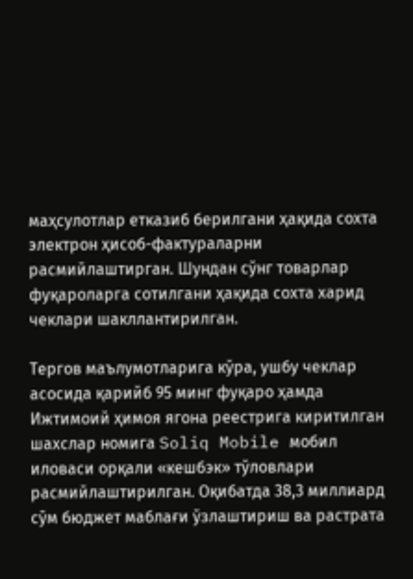маҳсулотлар етказиб берилгани ҳақида сохта электрон ҳисоб-фактураларни расмийлаштирган. Шундан сўнг товарлар фуқароларга сотилгани ҳақида сохта харид чеклари шакллантирилган.

Тергов маълумотларига кўра, ушбу чеклар асосида қарийб 95 минг фуқаро ҳамда Ижтимоий ҳимоя ягона реестрига киритилган шахслар номига Soliq Mobile мобил иловаси орқали «кешбэк» тўловлари расмийлаштирилган. Оқибатда 38,3 миллиард сўм бюджет маблағи ўзлаштириш ва растрата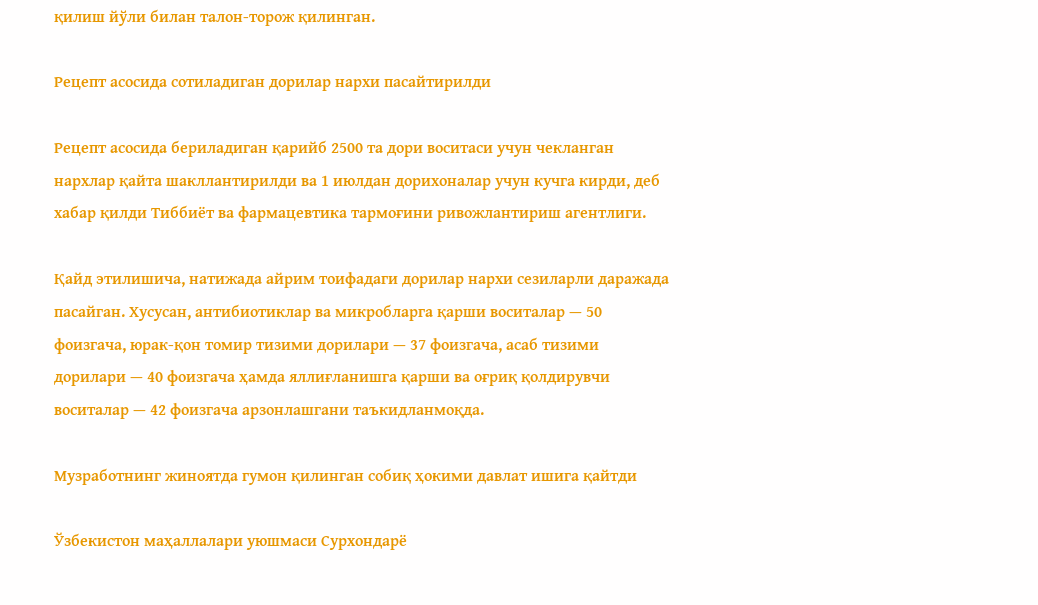қилиш йўли билан талон-торож қилинган.

Рецепт асосида сотиладиган дорилар нархи пасайтирилди

Рецепт асосида бериладиган қарийб 2500 та дори воситаси учун чекланган нархлар қайта шакллантирилди ва 1 июлдан дорихоналар учун кучга кирди, деб хабар қилди Тиббиёт ва фармацевтика тармоғини ривожлантириш агентлиги.

Қайд этилишича, натижада айрим тоифадаги дорилар нархи сезиларли даражада пасайган. Хусусан, антибиотиклар ва микробларга қарши воситалар — 50 фоизгача, юрак-қон томир тизими дорилари — 37 фоизгача, асаб тизими дорилари — 40 фоизгача ҳамда яллиғланишга қарши ва оғриқ қолдирувчи воситалар — 42 фоизгача арзонлашгани таъкидланмоқда.

Музработнинг жиноятда гумон қилинган собиқ ҳокими давлат ишига қайтди

Ўзбекистон маҳаллалари уюшмаси Сурхондарё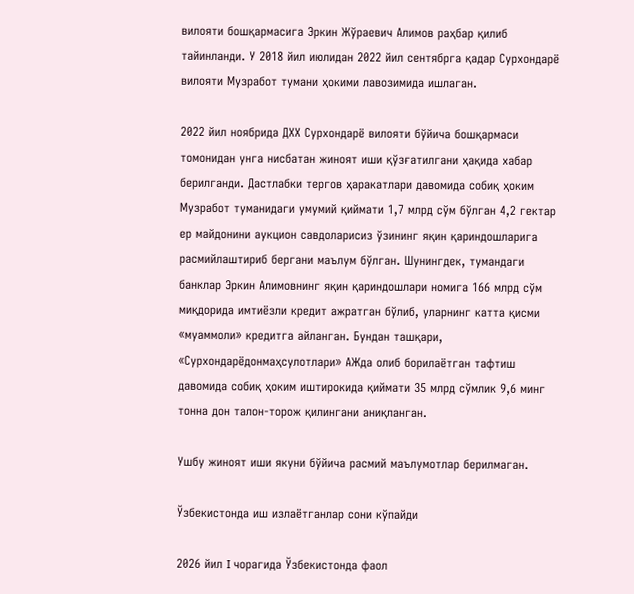вилояти бошқармасига Эркин Жўраевич Алимов раҳбар қилиб тайинланди. У 2018 йил июлидан 2022 йил сентябрга қадар Сурхондарё вилояти Музработ тумани ҳокими лавозимида ишлаган.

2022 йил ноябрида ДХХ Сурхондарё вилояти бўйича бошқармаси томонидан унга нисбатан жиноят иши қўзғатилгани ҳақида хабар берилганди. Дастлабки тергов ҳаракатлари давомида собиқ ҳоким Музработ туманидаги умумий қиймати 1,7 млрд сўм бўлган 4,2 гектар ер майдонини аукцион савдоларисиз ўзининг яқин қариндошларига расмийлаштириб бергани маълум бўлган. Шунингдек, тумандаги банклар Эркин Алимовнинг яқин қариндошлари номига 166 млрд сўм миқдорида имтиёзли кредит ажратган бўлиб, уларнинг катта қисми «муаммоли» кредитга айланган. Бундан ташқари, «Сурхондарёдонмаҳсулотлари» АЖда олиб борилаётган тафтиш давомида собиқ ҳоким иштирокида қиймати 35 млрд сўмлик 9,6 минг тонна дон талон-торож қилингани аниқланган.

Ушбу жиноят иши якуни бўйича расмий маълумотлар берилмаган.

Ўзбекистонда иш излаётганлар сони кўпайди

2026 йил I чорагида Ўзбекистонда фаол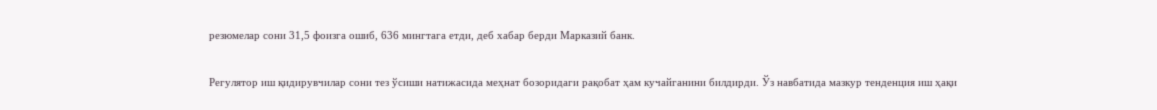резюмелар сони 31,5 фоизга ошиб, 636 мингтага етди, деб хабар берди Марказий банк.

Регулятор иш қидирувчилар сони тез ўсиши натижасида меҳнат бозоридаги рақобат ҳам кучайганини билдирди. Ўз навбатида мазкур тенденция иш ҳақи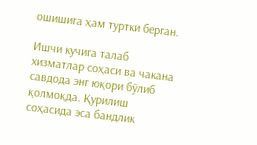ошишига ҳам туртки берган.

Ишчи кучига талаб хизматлар соҳаси ва чакана савдода энг юқори бўлиб қолмоқда. Қурилиш соҳасида эса бандлик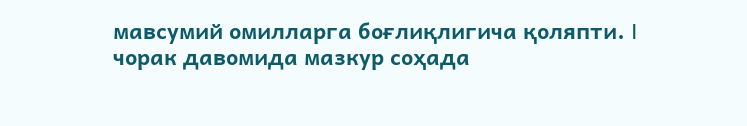мавсумий омилларга боғлиқлигича қоляпти. I чорак давомида мазкур соҳада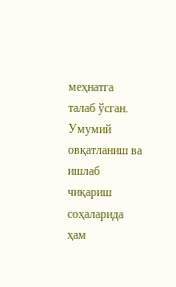меҳнатга талаб ўсган. Умумий овқатланиш ва ишлаб чиқариш соҳаларида ҳам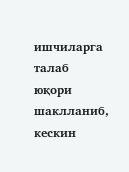ишчиларга талаб юқори шаклланиб, кескин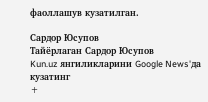фаоллашув кузатилган.

Сардор Юсупов
Тайёрлаган Сардор Юсупов
Kun.uz янгиликларини Google News'да кузатинг
+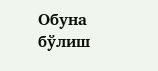Обуна бўлиш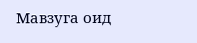Мавзуга оид